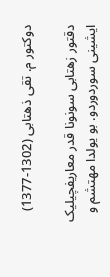دوکتور م. تقی ذهتابی (1302-1377)

دقتور زهتابی سونونا قدر معاریفچیلیک ایشینی سوردوردو. بو یولدا مهتشم و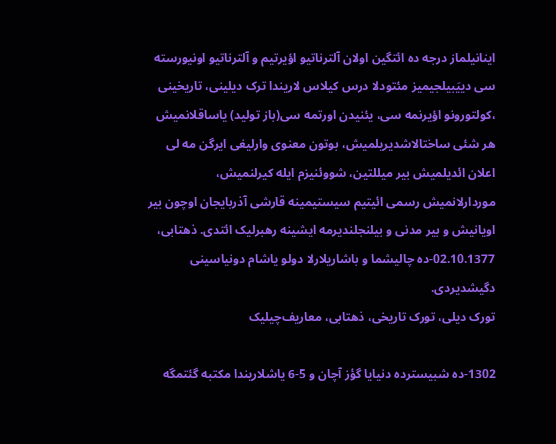اینانیلماز درجه ده ائتگین اولان آلترناتیو اؤیرتیم و آلترناتیو اونیورسته سی دییَبیلجیمیز مئتودلا درس کیلاس لاریندا ترک دیلینی، تاریخینی ،کولتورونو اؤیرنمه سی، یئنیدن اورتمه سی(باز تولید) یاساقلانمیش هر شئی ساختالاشدیریلمیش، بوتون معنوی وارلیغی ایرگن مه لی اعلان ائدیلمیش بیر میللتین، شووئنیزم ایله کیرلنمیش، موردارلانمیش رسمی ائیتیم سیستیمینه قارشی آذربایجان اوچون بیر اویانیش و بیر مدنی و بیلنجلندیرمه ایشینه رهبرلیک ائتدی. ذهتابی، 02.10.1377-ده چالیشما و باشاریلارلا دولو یاشام دونیاسینی دگیشدیردی.
تورک دیلی، تورک تاریخی، ذهتابی، معاریف‌چیلیک

1302-ده شبیسترده دنیایا گؤز آچان و 5-6 یاشلاریندا مکتبه گئتمگه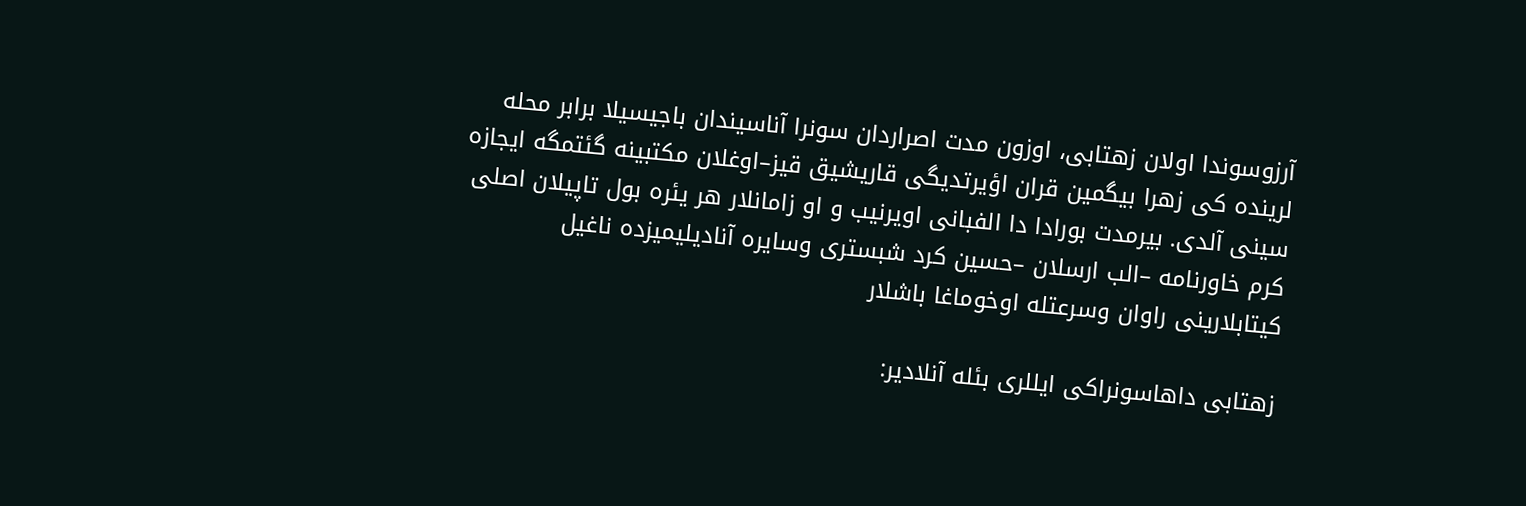آرزوسوندا اولان زهتابی، اوزون مدت اصراردان سونرا آناسیندان باجیسیلا برابر محله لرینده کی زهرا بیگمین قران اؤیرتدیگی قاریشیق قیز–اوغلان مکتبینه گئتمگه ایجازه سینی آلدی. بیرمدت بورادا دا الفبانی اویرنیب و او زامانلار هر یئره بول تاپیلان اصلی کرم خاورنامه –الب ارسلان –حسین کرد شبستری وسایره آنادیلیمیزده ناغیل کیتابلارینی راوان وسرعتله اوخوماغا باشلار

زهتابی داهاسونراکی ایللری بئله آنلادیر: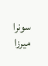سونرا میرزا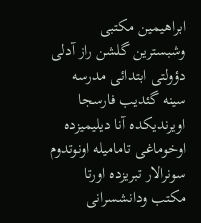ابراهیمین مکتبی وشبسترین گلشن راز آدلی دؤولتی ابتدائی مدرسه سینه گئدیب فارسجا اویرندیکده آنا دیلیمیزده اوخوماغی تامامیله اونوتدوم سونرالار تبریزده اورتا مکتب ودانشسرانی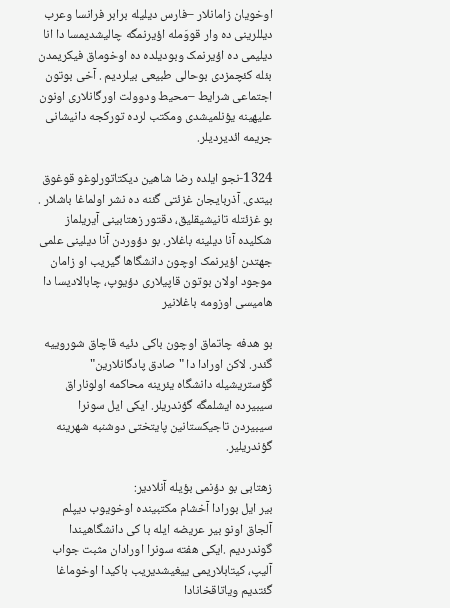اوخویان زامانلار –فارس دیلیله برابر فرانسا وعرب دیللرینی ده وار قووَمله اؤیرنمگه چالیشدیمسا دا انا دیلیمی ده اؤیرنمک وبودیلده ده اوخوماق فیکریمدن بئله کئچمزدی بوحالی طبیعی بیلردیم . آخی بوتون اجتماعی شرایط –محیط ودوولت اورگانلاری اونون علیهینه یؤنلمیشدی ومکتب لرده تورکجه دانیشانی جریمه ائدیردیلر.

1324-نجو ایلده رضا شاهین دیکتاتورلوغو قوغوق بیتدی. آذربایجان غزئتی گئنه ده نشر اولماغا باشلار . بو غزئتله تانیشیقلیق، دقتور زهتابینی آیریلماز شکلیده آنا دیلینه باغلار. بو دؤوردن آنا دیلینی علمی جهتدن اؤیرنمک اوچون دانشگاها گیریب او زامان موجود اولان بوتون قاپیلاری دؤیوپ، چابالادیسا دا هامیسی اوزومه باغلانیر

بو هدفه چاتماق اوچون باکی دئیه قاچاق شوروییه گئدر. لاکن اورادا دا "صادق پادگانلارین" گؤستریشیله دانشگاه یئرینه محاکمه اولوناراق سیبیرده ایشلمگه گؤندریلر. ایکی ایل سونرا سیبیردن تاجیکستانین پایتختی دوشنبه شهرینه گؤندریلیر.

زهتابی بو دؤنمی بؤیله آنلادیر:
بیر ایل بورادا آخشام مکتبینده اوخویوب دیپلم آلجاق اونو بیر عریضه ایله با کی دانشگاهیندا گوندردیم .ایکی هفته سونرا اورادان مثبت جواب آلیپ، کیتابلاریمی ییغیشدیریب باکیدا اوخوماغا گئتدیم ویاتاقخانادا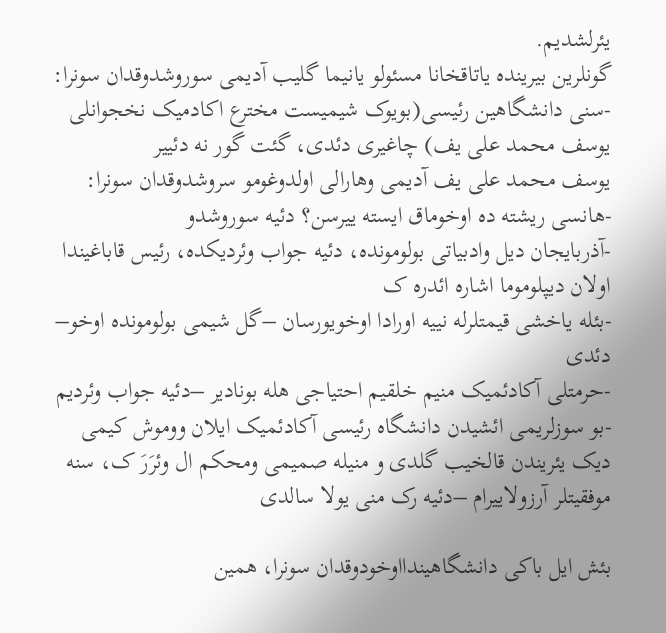یئرلشدیم.
گونلرین بیرینده یاتاقخانا مسئولو یانیما گلیب آدیمی سوروشدوقدان سونرا:
-سنی دانشگاهین رئیسی(بویوک شیمیست مخترع اکادمیک نخجوانلی یوسف محمد علی یف) چاغیری دئدی، گئت گور نه دئییر
یوسف محمد علی یف آدیمی وهارالی اولدوغومو سروشدوقدان سونرا:
-هانسی ریشته ده اوخوماق ایسته ییرسن؟ دئیه سوروشدو
-آذربایجان دیل وادبیاتی بولومونده، دئیه جواب وئردیکده، رئیس قاباغیندا اولان دیپلوموما اشاره ائدره ک
-بئله یاخشی قیمتلرله نییه اورادا اوخویورسان –گل شیمی بولومونده اوخو– دئدی
-حرمتلی آکادئمیک منیم خلقیم احتیاجی هله بونادیر –دئیه جواب وئردیم
-بو سوزلریمی ائشیدن دانشگاه رئیسی آکادئمیک ایلان ووموش کیمی دیک یئریندن قالخیب گلدی و منیله صمیمی ومحکم ال وئرَرَ ک، سنه موفقیتلر آرزولاییرام –دئیه رک منی یولا سالدی

بئش ایل باکی دانشگاهیندااوخودوقدان سونرا، همین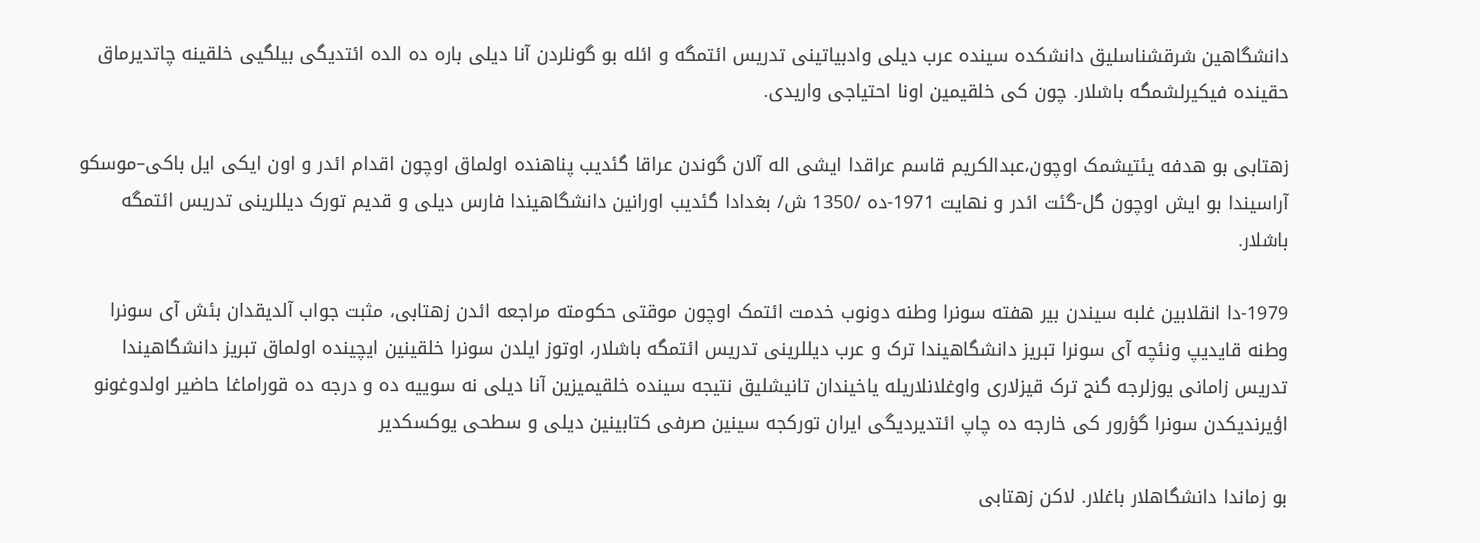دانشگاهین شرقشناسلیق دانشکده سینده عرب دیلی وادبیاتینی تدریس ائتمگه و ائله بو گونلردن آنا دیلی باره ده الده ائتدیگی بیلگیی خلقینه چاتدیرماق حقینده فیکیرلشمگه باشلار. چون کی خلقیمین اونا احتیاجی واریدی.

زهتابی بو هدفه یئتیشمک اوچون،عبدالکریم قاسم عراقدا ایشی اله آلان گوندن عراقا گئدیب پناهنده اولماق اوچون اقدام ائدر و اون ایکی ایل باکی–موسکو آراسیندا بو ایش اوچون گل-گئت ائدر و نهایت 1971-ده /1350 ش/ بغدادا گئدیب اورانین دانشگاهیندا فارس دیلی و قدیم تورک دیللرینی تدریس ائتمگه باشلار.

1979-دا انقلابین غلبه سیندن بیر هفته سونرا وطنه دونوب خدمت ائتمک اوچون موقتی حکومته مراجعه ائدن زهتابی، مثبت جواب آلدیقدان بئش آی سونرا وطنه قایدیپ ونئچه آی سونرا تبریز دانشگاهیندا ترک و عرب دیللرینی تدریس ائتمگه باشلار، اوتوز ایلدن سونرا خلقینین ایچینده اولماق تبریز دانشگاهیندا تدریس زامانی یوزلرجه گنج ترک قیزلاری واوغلانلاریله یاخیندان تانیشلیق نتیجه سینده خلقیمیزین آنا دیلی نه سوییه ده و درجه ده قوراماغا حاضیر اولدوغونو اؤیرندیکدن سونرا گؤرور کی خارجه ده چاپ ائتدیردیگی ایران تورکجه سینین صرفی کتابینین دیلی و سطحی یوکسکدیر

بو زماندا دانشگاهلار باغلار. لاکن زهتابی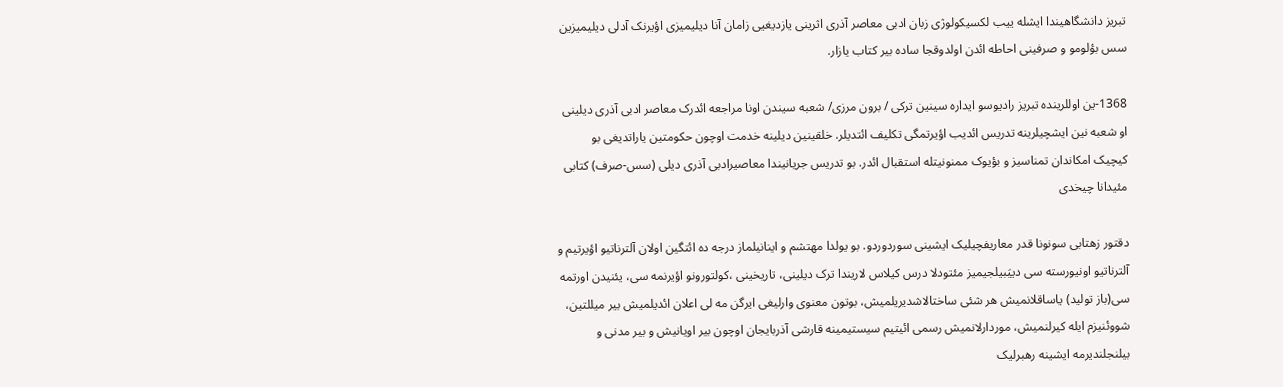تبریز دانشگاهیندا ایشله ییب لکسیکولوژی زبان ادبی معاصر آذری اثرینی یازدیغیی زامان آنا دیلیمیزی اؤیرنک آدلی دیلیمیزین سس بؤلومو و صرفینی احاطه ائدن اولدوقجا ساده بیر کتاب یازار.

1368-ین اوللرینده تبریز رادیوسو ایداره سینین ترکی / برون مرزی/ شعبه سیندن اونا مراجعه ائدرک معاصر ادبی آذری دیلینی او شعبه نین ایشچیلرینه تدریس ائدیب اؤیرتمگی تکلیف ائتدیلر. خلقینین دیلینه خدمت اوچون حکومتین یاراتدیغی بو کیچیک امکاندان تمناسیز و بؤیوک ممنونیتله استقبال ائدر. بو تدریس جریانیندا معاصیرادبی آذری دیلی (سس-صرف) کتابی مئیدانا چیخدی

دقتور زهتابی سونونا قدر معاریفچیلیک ایشینی سوردوردو. بو یولدا مهتشم و اینانیلماز درجه ده ائتگین اولان آلترناتیو اؤیرتیم و آلترناتیو اونیورسته سی دییَبیلجیمیز مئتودلا درس کیلاس لاریندا ترک دیلینی، تاریخینی ،کولتورونو اؤیرنمه سی، یئنیدن اورتمه سی(باز تولید) یاساقلانمیش هر شئی ساختالاشدیریلمیش، بوتون معنوی وارلیغی ایرگن مه لی اعلان ائدیلمیش بیر میللتین، شووئنیزم ایله کیرلنمیش، موردارلانمیش رسمی ائیتیم سیستیمینه قارشی آذربایجان اوچون بیر اویانیش و بیر مدنی و بیلنجلندیرمه ایشینه رهبرلیک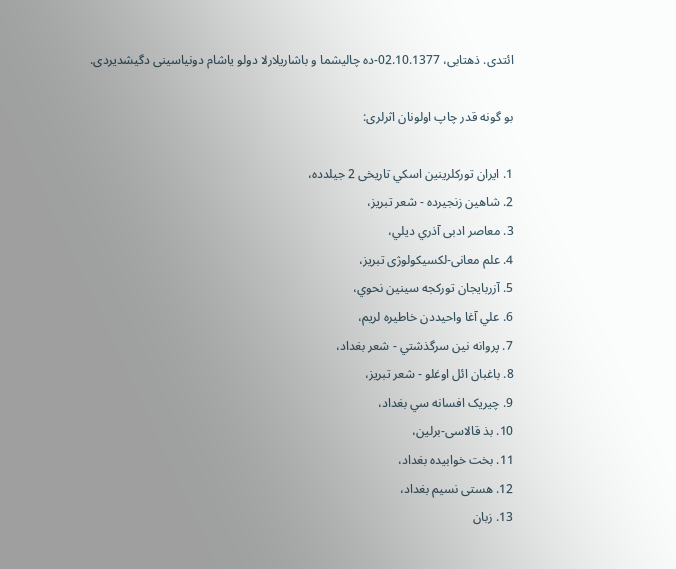ائتدی. ذهتابی، 02.10.1377-ده چالیشما و باشاریلارلا دولو یاشام دونیاسینی دگیشدیردی.

بو گونه قدر چاپ اولونان اثرلری:

1. ايران تورکلرينين اسکي تاريخی 2 جیلدده،
2. شاهین زنجيرده - شعر تبریز،
3. معاصر ادبی آذري ديلي،
4. علم معانی-لکسیکولوژی تبريز،
5. آزربایجان تورکجه سینين نحوي،
6. علي آغا واحيددن خاطیره لریم،
7. پروانه نين سرگذشتي - شعر بغداد،
8. باغبان ائل اوغلو - شعر تبریز،
9. چیریک افسانه سي بغداد،
10. بذ قالاسی-برلين،
11. بخت خوابيده بغداد،
12. هستی نسیم بغداد،
13. زبان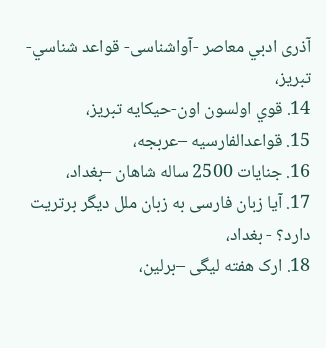آذری ادبي معاصر -آواشناسی- قواعد شناسي- تبریز،
14. قوي اولسون اون-حيکايه تبریز،
15. قواعدالفارسیه –عربجه،
16. جنایات 2500 ساله شاهان –بغداد،
17. آیا زبان فارسی به زبان ملل دیگر برتريت دارد؟ - بغداد،
18. ارک هفته ليگی –برلین،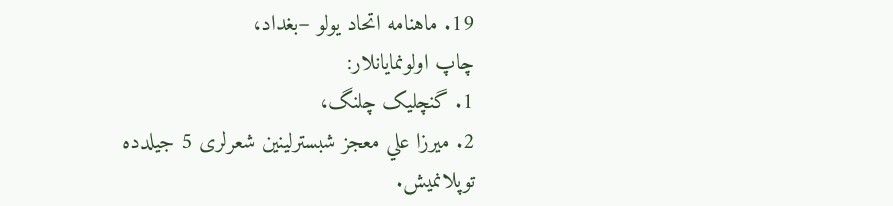19. ماهنامه اتحاد یولو –بغداد،
چاپ اولونمایانلار:
1. گنچلیک چلنگ،
2. میرزا علي معجز شبسترلینین شعرلری 5 جیلدده توپلانميش.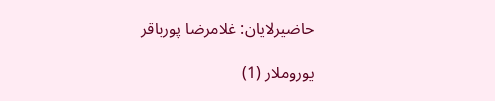حاضیرلایان: غلامرضا پورباقر

یوروملار (1)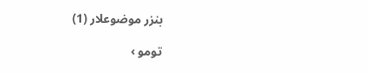بنزر موضوعلار (1)

تومو ›